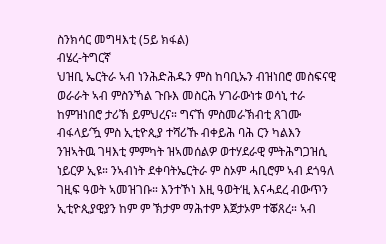ስንክሳር መግዛእቲ (5ይ ክፋል)
ብሄረ-ትግርኛ
ህዝቢ ኤርትራ ኣብ ነንሕድሕዱን ምስ ከባቢኡን ብዝነበሮ መስፍናዊ ወራራት ኣብ ምስንኻል ጉቡእ መስርሕ ሃገራውነቱ ወሳኒ ተራ ከምዝነበሮ ታሪኽ ይምህረና። ግናኸ ምስመራኽብቲ ጸገሙ ብፋላይ‘ዃ ምስ ኢቲዮጲያ ተሻሪኹ ብቀይሕ ባሕ ርን ካልእን ንዝኣትዉ ገዛእቲ ምምካት ዝኣመሰልዎ ወተሃደራዊ ምትሕግጋዝሲ ነይርዎ ኢዩ። ንኣብነት ደቀባትኤርትራ ም ስኦም ሓቢሮም ኣብ ደጎዓለ ገዚፍ ዓወት ኣመዝገቡ። እንተኾነ እዚ ዓወት‘ዚ እናሓደረ ብውጥን ኢቲዮጲያዊያን ከም ም ኽታም ማሕተም እጀታኦም ተቖጸረ። ኣብ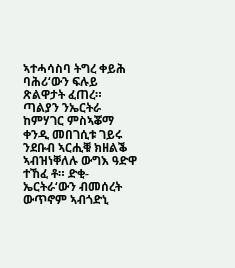ኣተሓሳስባ ትግረ ቀይሕ ባሕሪ‘ውን ፍሉይ ጽልዋታት ፈጠረ።
ጣልያን ንኤርትራ ከምሃገር ምስኣቖማ ቀንዲ መበገሲቱ ገይሩ ንደቡብ ኣርሒቑ ክዘልቕ ኣብዝነቐለሉ ውግእ ዓድዋ ተኸፈ ቶ። ድቂ-ኤርትራ‘ውን ብመሰረት ውጥኖም ኣብጎድኒ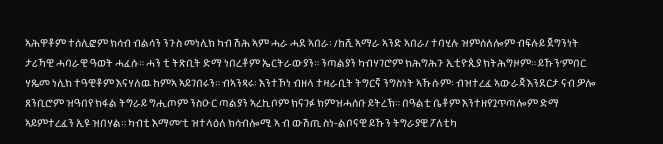ኣሕዋቶም ተሰሊፎም ክሳብ ብልሳን ንጉስ መነሊክ ካብ ሽሕ ኣም ሓራ ሓደ ኣበራ፡ /ከሺ ኣማራ ኣንድ ኣበራ/ ተባሂሉ ዝምሰለሎም ብፍሉይ ጀግንነት ታሪኻዊ ሓባራዊ ዓወት ሓፈሱ። ሓን ቲ ትጽቢት ድማ ነበረቶም ኤርትራውያን። ንጣልያን ካብሃገሮም ክሕግሕጉ ኢቲዮጲያ ክትሕግዞም። ይኹን‘ምበር ሃጼመ ነሊክ ተዓዊቶም እናሃለዉ ከምኣ ኣይገበሩን። ብኣንጻሩ፡ እንተኾነ ብዘላ ተዛራቢት ትግርኛ ንግስነት ኣኹሱም፡ ብዝተረፈ ኣውራጃ እንደርታ ናብ ዎሎ ጸንቢሮም ዝዓበየ ክፋል ትግራይ ግሒጦም ንስዑር ጣልያን ኣረኪቦም ክናገፉ ክምዝሓሰቡ ይትረኽ። በዓልቲ ቤቶም እንተዘየጓጥጣሎም ድማ ኣይምተረፈን ኢዩ ዝበሃል። ካብቲ እማመ‘ቲ ዝተላዕለ ክሳብሎሚ ኣ ብ ውሽጢ ስነ-ልቦናዊ ይኹን ትግራያዊ ፖለቲካ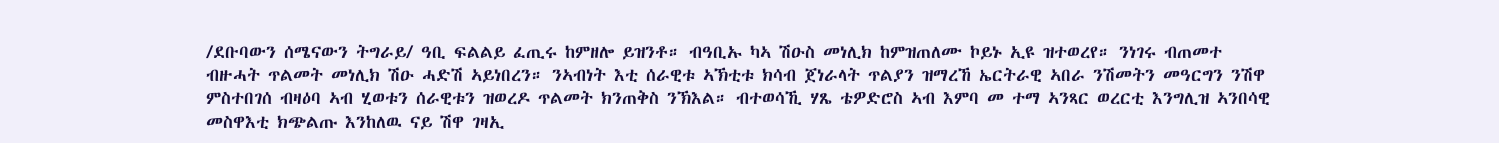/ደቡባውን ሰሜናውን ትግራይ/ ዓቢ ፍልልይ ፈጢሩ ከምዘሎ ይዝንቶ። ብዓቢኡ ካኣ ሽዑስ መነሊክ ከምዝጠለሙ ኮይኑ ኢዩ ዝተወረየ። ንነገሩ ብጠመተ ብዙሓት ጥልመት መነሊክ ሽዑ ሓድሽ ኣይነበረን። ንኣብነት እቲ ሰራዊቱ ኣኽቲቱ ክሳብ ጀነራላት ጥልያን ዝማረኸ ኤርትራዊ ኣበራ ንሽመትን መዓርግን ንሽዋ ምስተበገሰ ብዛዕባ ኣብ ሂወቱን ሰራዊቱን ዝወረዶ ጥልመት ክንጠቅስ ንኽእል። ብተወሳኺ ሃጼ ቴዎድሮስ ኣብ እምባ መ ተማ ኣንጻር ወረርቲ እንግሊዝ ኣንበሳዊ መስዋእቲ ክጭልጡ እንከለዉ ናይ ሽዋ ገዛኢ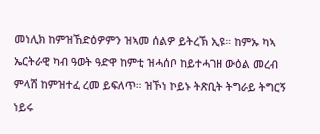መነሊክ ከምዝኸድዕዎምን ዝኣመ ሰልዎ ይትረኽ ኢዩ። ከምኡ ካኣ ኤርትራዊ ካብ ዓወት ዓድዋ ከምቲ ዝሓሰቦ ከይተሓገዘ ውዕል መረብ ምላሽ ከምዝተፈ ረመ ይፍለጥ። ዝኾነ ኮይኑ ትጽቢት ትግራይ ትግርኝ ነይሩ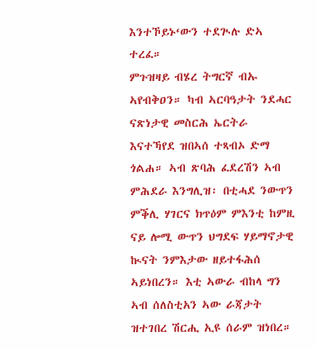እንተኾይኑ‘ውን ተደጒሉ ድኣ ተረፈ።
ምጉዝዛይ ብሄረ ትግርኛ ብኡ ኣየብቅዐን። ካብ ኣርባዓታት ንደሓር ናጽነታዊ መስርሕ ኤርትራ እናተኻየደ ዝበኣሰ ተጻብኦ ድማ ጎልሐ። ኣብ ጽባሕ ፈደረሽን ኣብ ምሕደራ እንግሊዝ፡ በቲሓደ ንውጥን ምቕሊ ሃገርና ክጥዕም ምእንቲ ከምዚ ናይ ሎሚ ውጥን ህግደፍ ሃይማኖታዊ ኲናት ንምእታው ዘይተፋሕሰ ኣይነበረን። እቲ ኣውራ ብከላ ግን ኣብ ሰለስቲአን ኣው ራጃታት ዝተገበረ ሽርሒ ኢዩ ሰራም ዝነበረ።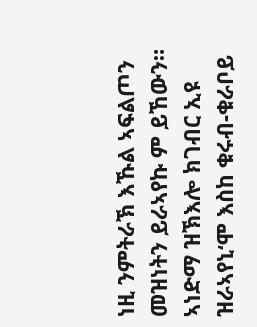ነዚ ንምትራኽ እኹል ኣፍልጦን መዝነትን ይራኣየኩ ም ይኸውን። ኣነድማ ዝኽእሎ ክገብር ኢዩ ዝራኣየኒ‘ሞ እስከ ቁሩብ-ቁራቦይ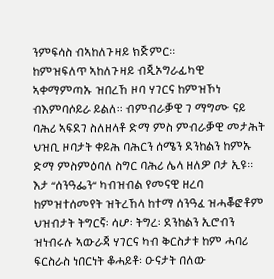ንምፍሳስ ብኣከለጉዛይ ክጅምር።
ከምዝፍለጥ ኣከለጉዛይ ብጂኦግራፊካዊ ኣቀማምጣኡ ዝበረኸ ዞባ ሃገርና ከምዝኾነ ብእምባሶይራ ይልለ። ብምብራቓዊ ገ ማግሙ ናይ ባሕሪ ኣፍደገ ስለዘላቶ ድማ ምስ ምብራቓዊ መታሕት ህዝቢ ዞባታት ቀይሕ ባሕርን ሰሜን ደንከልን ከምኡ ድማ ምስምዕባለ ስግር ባሕሪ ሌላ ዘለዎ ቦታ ኢዩ። እታ “ሰንዓፌን“ ካብዝብል የመናዊ ዘረባ ከምዝተሰመየት ዝትረኸላ ከተማ ሰንዓፈ ዝሓቖፎቶም ህዝብታት ትግርኛ፡ ሳሆ፡ ትግረ፡ ደንከልን ኢሮብን ዝነብሩሉ ኣውራጃ ሃገርና ካብ ቅርስታቱ ከም ሓባሪ ፍርስራስ ነበርነት ቆሓይቶ፡ ዑናታት በለው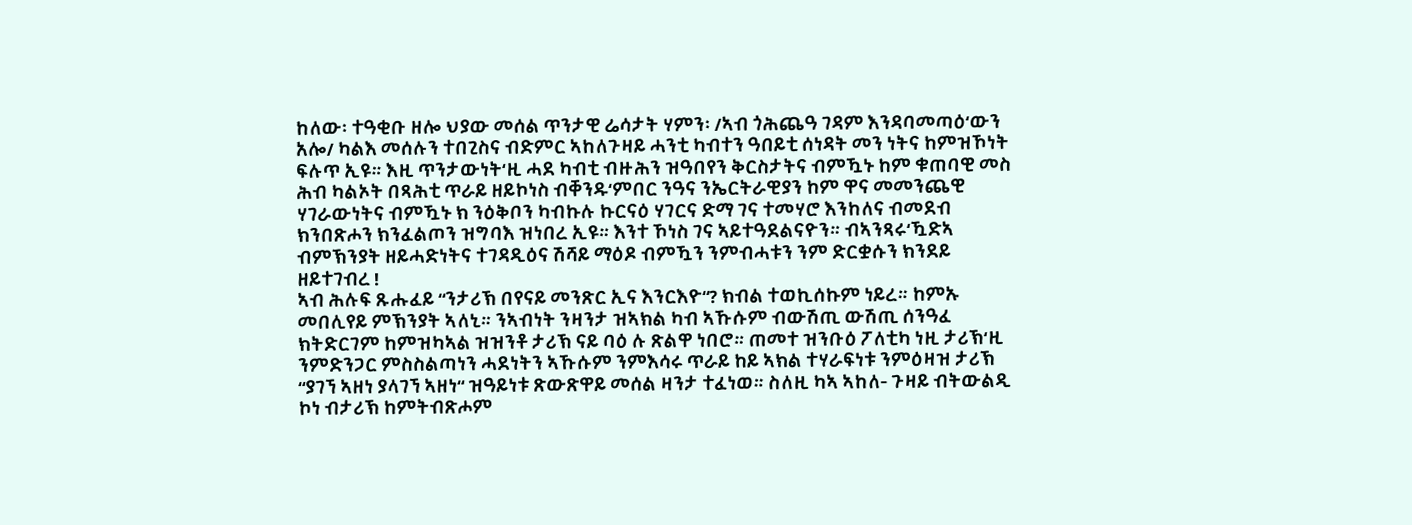ከለው፡ ተዓቂቡ ዘሎ ህያው መሰል ጥንታዊ ሬሳታት ሃምን፡ /ኣብ ጎሕጨዓ ገዳም እንዳባመጣዕ‘ውን አሎ/ ካልእ መሰሉን ተበጊስና ብድምር ኣከለጉዛይ ሓንቲ ካብተን ዓበይቲ ሰነዳት መን ነትና ከምዝኾነት ፍሉጥ ኢዩ። እዚ ጥንታውነት‘ዚ ሓደ ካብቲ ብዙሕን ዝዓበየን ቅርስታትና ብምዃኑ ከም ቁጠባዊ መስ ሕብ ካልኦት በጻሕቲ ጥራይ ዘይኮነስ ብቐንዱ‘ምበር ንዓና ንኤርትራዊያን ከም ዋና መመንጨዊ ሃገራውነትና ብምዃኑ ክ ንዕቅቦን ካብኩሉ ኩርናዕ ሃገርና ድማ ገና ተመሃሮ እንከለና ብመደብ ክንበጽሖን ክንፈልጦን ዝግባእ ዝነበረ ኢዩ። እንተ ኾነስ ገና ኣይተዓደልናዮን። ብኣንጻሩ‘ዃድኣ ብምኽንያት ዘይሓድነትና ተገዳዲዕና ሽሻይ ማዕዶ ብምዃን ንምብሓቱን ንም ድርቋሱን ክንደይ ዘይተገብረ !
ኣብ ሕሉፍ ጹሑፈይ “ንታሪኽ በየናይ መንጽር ኢና እንርእዮ“? ክብል ተወኪሰኩም ነይረ። ከምኡ መበሊየይ ምኽንያት ኣለኒ። ንኣብነት ንዛንታ ዝኣክል ካብ ኣኹሱም ብውሽጢ ውሽጢ ሰንዓፈ ክትድርገም ከምዝካኣል ዝዝንቶ ታሪኽ ናይ ባዕ ሉ ጽልዋ ነበሮ። ጠመተ ዝንቡዕ ፖለቲካ ነዚ ታሪኽ‘ዚ ንምድንጋር ምስስልጣነን ሓደነትን ኣኹሱም ንምእሳሩ ጥራይ ከይ ኣክል ተሃራፍነቱ ንምዕዛዝ ታሪኽ “ያገኘ ኣዘነ ያላገኘ ኣዘነ“ ዝዓይነቱ ጽውጽዋይ መሰል ዛንታ ተፈነወ። ስለዚ ካኣ ኣከለ- ጉዛይ ብትውልዲ ኮነ ብታሪኽ ከምትብጽሖም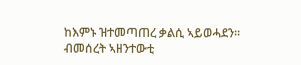ከእምኑ ዝተመጣጠረ ቃልሲ ኣይወሓደን።
ብመሰረት ኣዘንተውቲ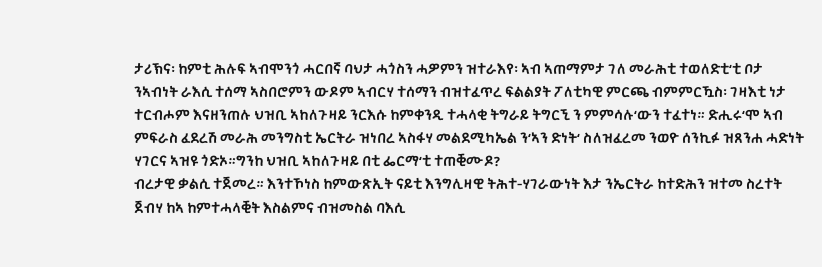ታሪኽና፡ ከምቲ ሕሉፍ ኣብሞንጎ ሓርበኛ ባህታ ሓጎስን ሓዎምን ዝተራእየ፡ ኣብ ኣጠማምታ ገለ መራሕቲ ተወለድቲ‘ቲ ቦታ ንኣብነት ራእሲ ተሰማ ኣስበሮምን ውዶም ኣብርሃ ተሰማን ብዝተፈጥረ ፍልልያት ፖለቲካዊ ምርጫ ብምምርዃስ፡ ገዛእቲ ነታ ተርብሖም እናዘንጠሉ ህዝቢ ኣከለጉዛይ ንርእሱ ከምቀንዲ ተሓላቂ ትግራይ ትግርኚ ን ምምሳሉ‘ውን ተፈተነ። ድሒሩ‘ሞ ኣብ ምፍራስ ፈደረሽ መራሕ መንግስቲ ኤርትራ ዝነበረ ኣስፋሃ መልደሚካኤል ን‘ኣን ድነት‘ ስለዝፈረመ ንወዮ ሰንኪፉ ዝጸንሐ ሓድነት ሃገርና ኣዝዩ ጎድኦ።ግንከ ህዝቢ ኣከለጉዛይ በቲ ፌርማ‘ቲ ተጠቒሙዶ?
ብረታዊ ቃልሲ ተጀመረ። እንተኾነስ ከምውጽኢት ናይቲ እንግሊዛዊ ትሕተ-ሃገራውነት እታ ንኤርትራ ከተድሕን ዝተመ ስረተት ጀብሃ ከኣ ከምተሓላቒት እስልምና ብዝመስል ባእሲ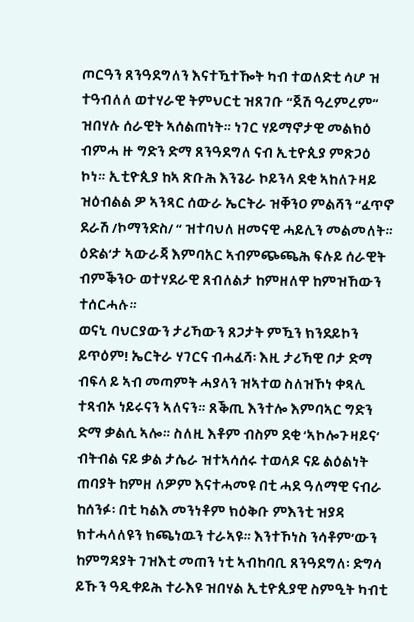ጦርዓን ጸንዓደግለን እናተዃተዀት ካብ ተወለድቲ ሳሆ ዝ ተዓብለለ ወተሃራዊ ትምህርቲ ዝጸገቡ “ጀሽ ዓረምረም“ ዝበሃሉ ሰራዊት ኣሰልጠነት። ነገር ሃይማኖታዊ መልክዕ ብምሓ ዙ ግድን ድማ ጸንዓደግለ ናብ ኢቲዮጲያ ምጽጋዕ ኮነ። ኢቲዮጲያ ከኣ ጽቡሕ እንጌራ ኮይንላ ደቂ ኣከለጉዛይ ዝዕብልል ዎ ኣንጻር ሰውራ ኤርትራ ዝቐንዐ ምልሻን “ፈጥኖ ደራሽ /ኮማንድስ/ “ ዝተባህለ ዘመናዊ ሓይሊን መልመለት። ዕድል‘ታ ኣውራጃ እምባአር ኣብምጭጫሕ ፍሉይ ሰራዊት ብምቕንዑ ወተሃደራዊ ጸብለልታ ከምዘለዋ ከምዝኸውን ተሰርሓሉ።
ወናኒ ባህርያውን ታሪኻውን ጸጋታት ምዃን ክንደይኮን ይጥዕም! ኤርትራ ሃገርና ብሓፈሻ፡ እዚ ታሪኻዊ ቦታ ድማ ብፍላ ይ ኣብ መጣምት ሓያላን ዝኣተወ ስለዝኾነ ቀጻሊ ተጻብኦ ነይሩናን ኣለናን። ጸቕጢ እንተሎ እምባኣር ግድን ድማ ቃልሲ ኣሎ። ስለዚ እቶም ብስም ደቂ ‘ኣኮሎጉዛይና‘ ብትብል ናይ ቃል ታሴራ ዝተኣሳሰሩ ተወላዶ ናይ ልዕልነት ጠባያት ከምዘ ለዎም እናተሓመዩ በቲ ሓደ ዓለማዊ ናብራ ከሰንፉ፡ በቲ ካልእ መንነቶም ክዕቅቡ ምእንቲ ዝያዳ ክተሓላለዩን ክጫነዉን ተራኣዩ። እንተኾነስ ንሳቶም‘ውን ከምግዳያት ገዝእቲ መጠን ነቲ ኣብከባቢ ጸንዓደግለ፡ ድግሳ ይኹን ዓዲቀይሕ ተራእዩ ዝበሃል ኢቲዮጲያዊ ስምዒት ካብቲ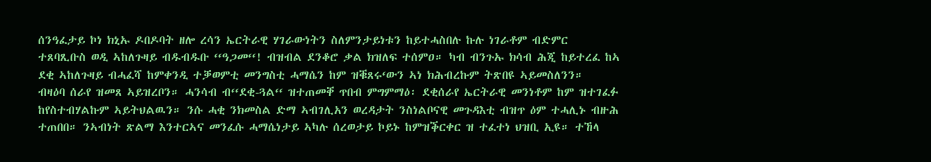ሰንዓፈታይ ኮነ ክኒኡ ዶበዶባት ዘሎ ረሳን ኤርትራዊ ሃገራውነትን ስለምንታይነቱን ከይተሓስበሉ ኩሉ ነገራቶም ብድምር ተጸባጺቡስ ወዲ ኣከለጉዛይ ብዱብዱቡ ‘‘ዓጋመ‘‘! ብዝብል ደንቆሮ ቃል ክዝለፍ ተሰምዐ። ካብ ብንጉኡ ክሳብ ሕጂ ከይተረፈ ከኣ ደቂ ኣከለጉዛይ ብሓፈሻ ከምቀንዲ ተቓወምቲ መንግስቲ ሓማሴን ከም ዝቑጸሩ‘ውን ኣነ ክሕብረኩም ትጽበዩ ኣይመስለንን።
ብዛዕባ ሰራየ ዝመጸ ኣይዝረቦን። ሓንሳብ ብ‘‘ደቂ-ጓል‘‘ ዝተጠመቐ ጥበብ ምግምማዕ፡ ደቂሰራየ ኤርትራዊ መንነቶም ከም ዝተገፈፉ ከየስተብሃልኩም ኣይትህልዉን። ንሱ ሓቂ ንክመስል ድማ ኣብገሊአን ወረዳታት ንስነልቦናዊ መጉዳእቲ ብዝጥ ዕም ተሓሊኑ ብዙሕ ተጠበበ። ንኣብነት ጽልማ እንተርኣና መንፈሱ ሓማሴነታይ ኣካሉ ሰረወታይ ኮይኑ ከምዝቕርቀር ዝ ተፈተነ ህዝቢ ኢዩ። ተኸላ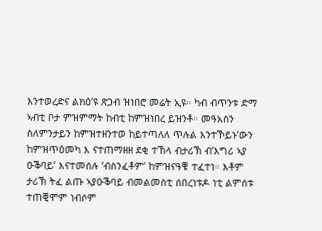እንተወረድና ልክዕ‘ዩ ጽጋብ ዝነበሮ መሬት ኢዩ። ካብ ብጥንቱ ድማ ኣብቲ ቦታ ምዝምማት ከብቲ ከምዝነበረ ይዝንቶ። መዓአስን ስለምንታይን ከምዝተዘንተወ ከይተጣለለ ጥሉል እንተኾይኑ‘ውን ከምዝጥዕመካ እ ናተጠማዘዘ ደቂ ተኸላ ብታሪኽ ብ‘እግሪ ኣያ ዑቕባይ‘ እናተመሰሉ ‘ብስንፈቶም‘ ከምዝናዓቑ ተፈተነ። እቶም ታሪኽ ትፈ ልጡ ኣያዑቕባይ ብመልመስቲ ሰበረነቱዶ ነቲ ልምሰቱ ተጠቒሞም ነብሶም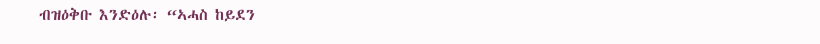ብዝዕቅቡ እንድዕሉ፡ “ኣሓስ ከይደን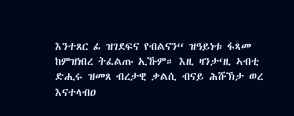እንተጸር ፊ ዝገደፍና የብልናን“ ዝዓይነቱ ፋጻመ ከምዝነበረ ትፈልጡ ኢኹም። እዚ ዛንታ‘ዚ ኣብቲ ድሒሩ ዝመጸ ብረታዊ ቃልሲ ብናይ ሕሹኽታ ወረ እናተላብዐ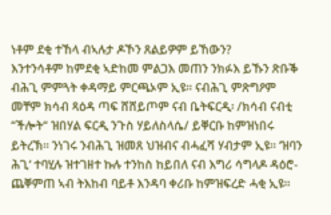ነቶም ደቂ ተኸላ ብኣሉታ ዶኾን ጸልይዎም ይኸውን?
እንተንሳቶም ከምደቂ ኣድከመ ምልጋእ መጠን ንክፉእ ይኹን ጽቡቕ ብሕጊ ምምጓት ቀዳማይ ምርጫኦም ኢዩ። ናብሕጊ ምጽግዖም መቸም ክሳብ ጻዕዳ ጣፍ ሸሸይጦም ናብ ቤትፍርዲ፡ /ክሳብ ናብቲ “ችሎት“ ዝበሃል ፍርዲ ንጉስ ሃይለስላሴ/ ይቐርቡ ከምዝነበሩ ይትረኽ። ንነገሩ ንብሕጊ ዝመጸ ህዝብና ብሓፈሻ ሃብታም ኢዩ። ‘ዝባን ሕጊ‘ ተባሂሉ ዝተገዘተ ኩሉ ተንከስ ከይበለ ናብ እግሪ ሳግላዶ ዳዕሮ-ጨቐምጠ ኣብ ትእከብ ባይቶ እንዳባ ቀሪቡ ከምዝፍረድ ሓቂ ኢዩ።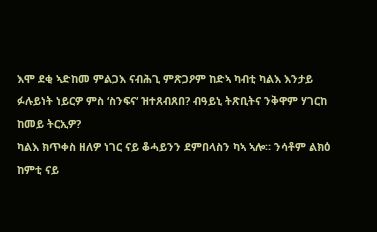እሞ ደቂ ኣድከመ ምልጋእ ናብሕጊ ምጽጋዖም ከድኣ ካብቲ ካልእ እንታይ ፉሉይነት ነይርዎ ምስ ‘ስንፍና‘ ዝተጸብጸበ? ብዓይኒ ትጽቢትና ንቅዋም ሃገርከ ከመይ ትርኢዎ?
ካልእ ክጥቀስ ዘለዎ ነገር ናይ ቆሓይንን ደምበላስን ካኣ ኣሎ። ንሳቶም ልክዕ ከምቲ ናይ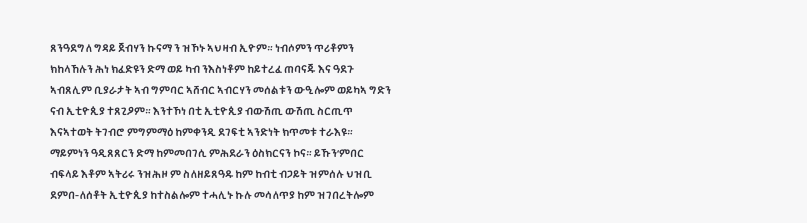ጸንዓደግለ ግዳይ ጀብሃን ኩናማ ን ዝኾኑ ኣህዛብ ኢዮም። ነብሶምን ጥሪቶምን ክከላኸሉን ሕነ ክፈድዩን ድማ ወይ ካብ ንእስነቶም ከይተረፈ ጠባናጁ እና ዓደጉ ኣብጸሊም ቢያራታት ኣብ ግምባር ኣሸብር ኣብርሃን መሰልቱን ውዒሎም ወይካኣ ግድን ናብ ኢቲዮጲያ ተጸጊዖም። እንተኾነ በቲ ኢቲዮጲያ ብውሽጢ ውሽጢ ስርጢጥ እናኣተወት ትገብሮ ምግምማዕ ከምቀንዲ ደገፍቲ ኣንድነት ክጥመቱ ተራእዩ። ማይምነን ዓዲጸጸርን ድማ ከምመበገሲ ምሕደራን ዕስክርናን ኮና። ይኹን‘ምበር ብፍላይ እቶም ኣትሪሩ ንዝሕዞ ም ስለዘይጸዓዱ ከም ከብቲ ብጋይት ዝምሰሉ ህዝቢ ደምበ-ለሰቶት ኢቲዮጲያ ከተስልሎም ተሓሊኑ ኩሉ መሳለጥያ ከም ዝገበረትሎም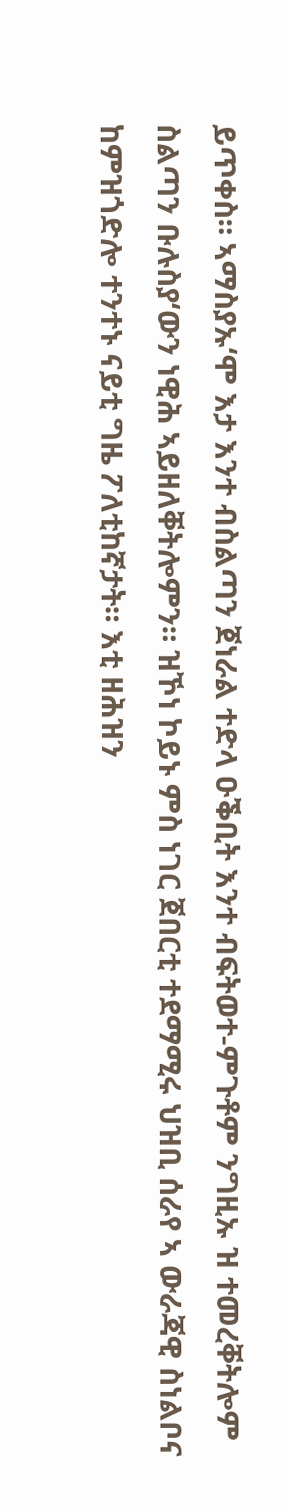ይጥቀስ። ኣማስያኡ‘ሞ እታ እንተ ብስልጣን ጀነራል ተድላ ዑቕቢት እንተ ብፍትወተ-ምጉቶም ንግዚኡ ዝ ተመረቐትሎም ስልጣን ቡሉስያ‘ውን ነዊሕ ኣይዘለቐትሎምን። ዝኾነ ኮይኑ ምስ ነገር ጀበርቲ ተደማሚሩ ህዝቢ ሰራየ ኣ ውራጃዊ ስነልቦና ከምዝጎድሎ ተንተኑ ናይቲ ግዜ ፖለቲከኛታት። እቲ ዘሕዝን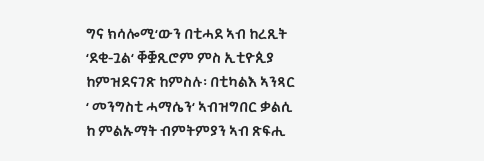ግና ክሳሎሚ‘ውን በቲሓደ ኣብ ከረጺት ‘ደቂ-ጓል‘ ቐቛጺሮም ምስ ኢቲዮጲያ ከምዝደናገጽ ከምስሉ፡ በቲካልእ ኣንጻር ‘ መንግስቲ ሓማሴን‘ ኣብዝግበር ቃልሲ ከ ምልኡማት ብምትምያን ኣብ ጽፍሒ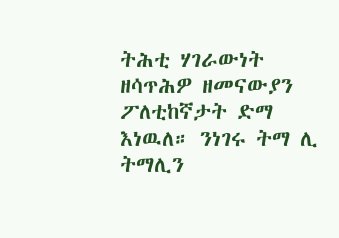ትሕቲ ሃገራውነት ዘሳጥሕዎ ዘመናውያን ፖለቲከኛታት ድማ እነዉለ። ንነገሩ ትማ ሊ ትማሊን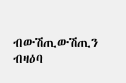ብውሽጢውሽጢን ብዛዕባ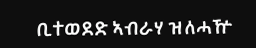ቢተወደድ ኣብራሃ ዝለሓዅ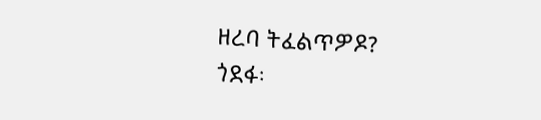ዘረባ ትፈልጥዎዶ?
ጎደፋ፡